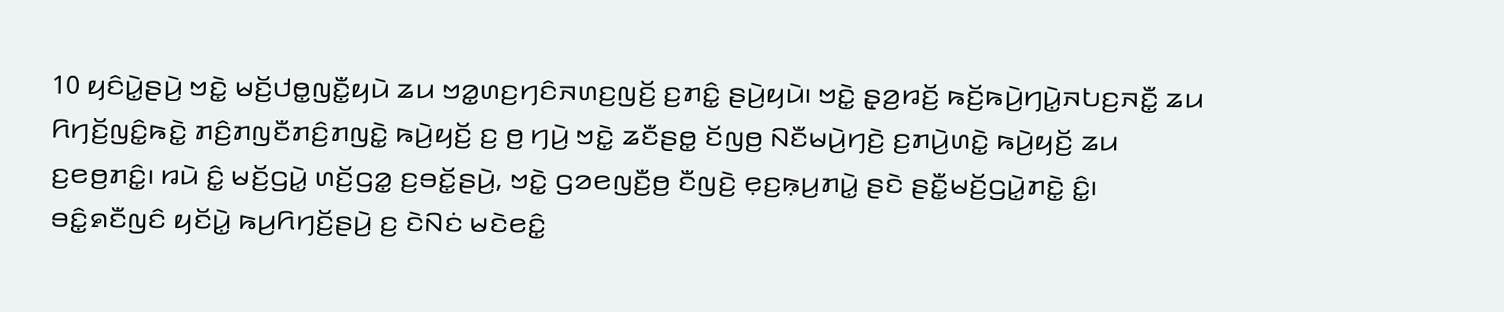10 ꤟꤢꤨꤣꤧ꤭ꤔꤣꤧ꤬ ꤠꤢꤧ꤭ ꤗꤢꤩ꤬ꤓꤥ꤭ꤜꤢꤪ꤭ꤟꤣꤧ ꤘꤣ ꤠꤤ꤭ꤛꤢ꤬ꤚꤢꤨꤏꤛꤢ꤬ꤜꤢꤩ꤬ ꤢ꤬ꤊꤢꤨ꤭ ꤔꤣꤧ꤬ꤟꤣꤧ꤯ ꤠꤢꤧ꤭ ꤔ꤫ꤤ꤬ꤙꤢꤩ꤬ ꤒꤢꤩ꤬ꤒꤣꤧ꤬ꤚꤣꤧ꤭ꤏꤝꤢ꤬ꤏꤢꤪ꤭ ꤘꤣ ꤖꤚꤢꤩ꤬ꤜꤢꤨ꤭ꤒꤢꤧ꤭ ꤊꤢꤨ꤬ꤊꤜꤢꤪꤊꤢꤨ꤬ꤊꤜꤢꤧ꤭ ꤒꤣꤧ꤬ꤟꤢꤩ꤬ ꤢ꤬ ꤥ꤬ ꤚꤣꤧ꤬ ꤠꤢꤧ꤭ ꤘꤢꤪꤔꤥ꤭ ꤢꤩꤜꤥ꤬ ꤡꤢꤪꤗꤣꤧ꤬ꤚꤢꤧ꤬ ꤢ꤬ꤊꤣꤧ꤬ꤛꤢꤧ꤭ ꤒꤣꤧ꤬ꤟꤢꤩ꤬ ꤘꤣ ꤢ꤬ꤕꤥ꤬ꤊꤢꤨ꤭꤯ ꤙꤣꤧ ꤢꤨ꤭ ꤗꤢꤩ꤬ꤞꤣꤧ꤭ ꤛꤢꤩ꤬ꤞꤤ꤭ ꤢ꤬ꤋꤢꤩ꤭ꤔꤣꤧ꤬, ꤠꤢꤧ꤭ ꤞꤤꤕꤜꤢꤪ꤬ꤥ꤬ ꤢꤪꤜꤢꤧ꤬ ꤕ꤫ꤢ꤬ꤒ꤫ꤣ꤬ꤊꤣꤧ꤭ ꤔꤢꤧ ꤔꤢꤪ꤭ꤗꤢꤩ꤬ꤞꤣꤧ꤭ꤊꤢꤧ꤭ ꤢꤨ꤭꤯
ꤋꤢꤨ꤭ꤎꤢꤪꤜꤢꤨ ꤟꤢꤩꤣꤧ꤭ ꤒꤣ꤬ꤖꤚꤢꤩ꤬ꤔꤣꤧ꤬ ꤢ꤬ ꤢꤧꤡꤢꤦ ꤗꤢꤧꤕꤢꤨ꤭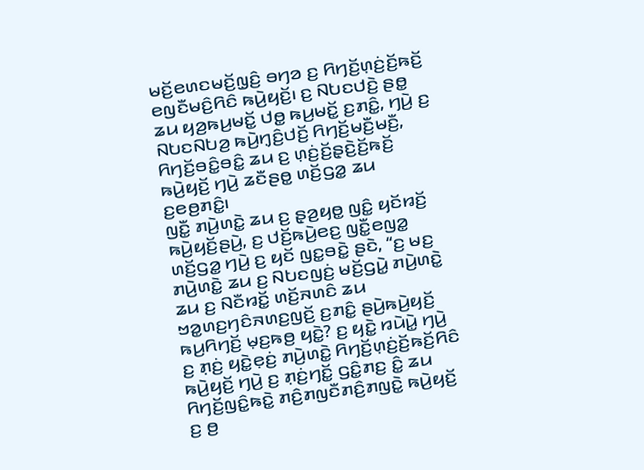ꤗꤢꤩ꤬ꤕꤛꤢꤗꤢꤩ꤬ꤜ꤫ꤢꤨ꤬ ꤋꤚꤤ ꤢ꤬ ꤖꤚꤢꤩ꤬ꤛ꤫ꤢꤦ꤬ꤢꤩ꤬ꤒꤢꤩ꤬ ꤕꤜꤢꤪꤗꤢꤨ꤬ꤖꤢꤨ ꤒꤣꤧ꤬ꤟꤢꤩ꤬꤯ ꤢ꤬ ꤡꤝꤢꤓꤢꤧ꤬ ꤔꤥ꤭ ꤘꤣ ꤟꤤ꤬ꤒꤣ꤬ꤗꤢꤩ꤭ ꤓꤥ꤭ ꤒꤣ꤬ꤗꤢꤩ꤭ ꤢ꤬ꤊꤢꤨ꤭, ꤚꤣꤧ꤬ ꤢ꤬ ꤡꤝꤢꤡꤝꤤ꤬ ꤒꤣꤧ꤬ꤚ꤫ꤢꤨ꤬ꤓꤢꤩ꤬ ꤖꤚꤢꤩ꤬ꤗꤢꤪ꤬ꤗꤢꤪ꤬, ꤖꤚꤢꤩ꤬ꤋꤢꤨ꤭ꤋꤢꤨ꤭ ꤘꤣ ꤢ꤬ ꤛ꤫ꤢꤦ꤬ꤢꤩ꤬ꤔ꤫ꤢꤧ꤬ꤢꤩ꤬ꤒꤢꤩ꤬ ꤒꤣꤧ꤬ꤟꤢꤩ꤬ ꤚꤣꤧ꤬ ꤘꤢꤪꤔꤥ꤭ ꤛꤢꤩ꤬ꤞꤤ꤭ ꤘꤣ ꤢ꤬ꤕꤥ꤬ꤊꤢꤨ꤭꤯
ꤜꤢꤪ꤭ ꤊꤣꤧ꤬ꤛꤢꤧ꤭ ꤘꤣ ꤢ꤬ ꤔ꤫ꤤ꤬ꤟꤥ꤭ ꤜꤢꤨ꤭ ꤟꤢꤩꤙꤢꤩ꤬ ꤒꤣꤧ꤬ꤟꤢꤩ꤬ꤔꤣꤧ꤬, ꤢ꤬ ꤓꤢꤩ꤬ꤒꤣꤧ꤬ꤕꤢ꤬ ꤜꤢꤪ꤭ꤕꤜꤤ꤭ ꤛꤢꤩ꤬ꤞꤤ꤭ ꤚꤣꤧ꤬ ꤢ꤬ ꤟꤢꤩ ꤜꤢ꤭ꤋꤢꤧ꤭ ꤔꤢꤧ, “ꤢ꤬ ꤗꤢ꤬ ꤊꤣꤧ꤬ꤛꤢꤧ꤭ ꤘꤣ ꤢ꤬ ꤡꤝꤢꤜꤢꤦ꤬ ꤗꤢꤩ꤬ꤞꤣꤧ꤭ ꤊꤣꤧ꤬ꤛꤢꤧ꤭ ꤘꤣ ꤢ꤬ ꤡꤢꤪꤙꤢꤩ꤭ ꤛꤢꤩ꤬ꤏꤛꤢꤨ ꤘꤣ ꤠꤤ꤭ꤛꤢ꤬ꤚꤢꤨꤏꤛꤢ꤬ꤜꤢꤩ꤬ ꤢ꤬ꤊꤢꤨ꤭ ꤔꤣꤧ꤬ꤒꤣꤧ꤬ꤟꤢꤩ꤬ ꤒꤣ꤬ꤖꤚꤢꤩ꤬ ꤗ꤫ꤢ꤬ꤒꤥ꤬ ꤟꤢꤧ꤭? ꤢ꤬ ꤟꤢꤧ꤭ ꤙꤣꤧꤣꤧ꤭ ꤚꤣꤧ꤬ ꤢ꤬ ꤊ꤫ꤢꤦ꤬ ꤟꤢꤧ꤭ꤕ꤫ꤢꤦ꤬ ꤊꤣꤧ꤬ꤛꤢꤧ꤭ ꤖꤚꤢꤩ꤬ꤛ꤫ꤢꤦ꤬ꤢꤩ꤬ꤒꤢꤩ꤬ꤖꤢꤨ ꤒꤣꤧ꤬ꤟꤢꤩ꤬ ꤚꤣꤧ꤬ ꤢ꤬ ꤊ꤫ꤢꤦ꤬ꤚꤢꤩ꤭ ꤞꤢꤨ꤭ꤊꤢ꤬ ꤢꤨ꤭ ꤘꤣ ꤖꤚꤢꤩ꤬ꤜꤢꤨ꤭ꤒꤢꤧ꤭ ꤊꤢꤨ꤬ꤊꤜꤢꤪꤊꤢꤨ꤬ꤊꤜꤢꤧ꤭ ꤒꤣꤧ꤬ꤟꤢꤩ꤬ ꤢ꤬ ꤥ꤬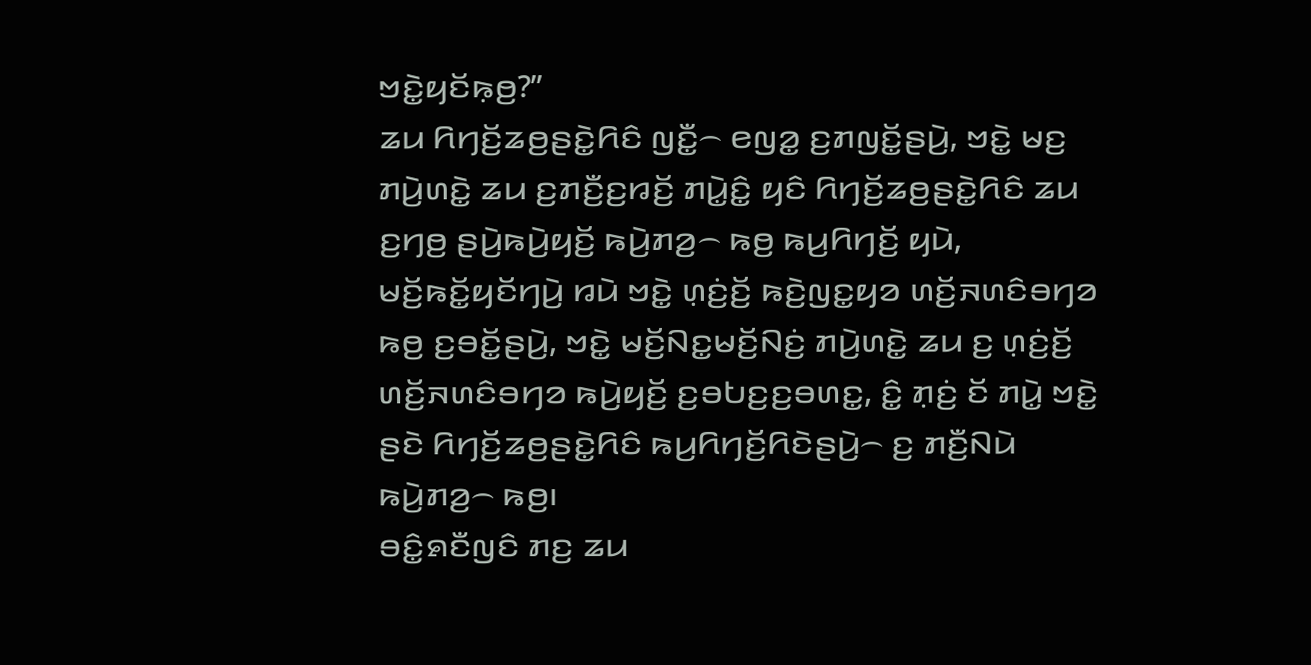ꤠꤢꤧ꤭ꤟꤢꤩꤒ꤫ꤥ꤬?”
ꤘꤣ ꤖꤚꤢꤩ꤬ꤘꤥ꤬ꤔꤢꤧ꤭ꤖꤢꤨ ꤜꤢꤪ꤭꤮ ꤕꤜꤤ꤭ ꤢ꤬ꤊꤜꤢꤩ꤭ꤔꤣꤧ꤬, ꤠꤢꤧ꤭ ꤗꤢ꤬ ꤊꤣꤧ꤬ꤛꤢꤧ꤭ ꤘꤣ ꤢ꤬ꤊꤢꤪ꤬ꤢ꤬ꤙꤢꤩ꤬ ꤊꤣꤧ꤭ꤢꤨ꤭ ꤟꤢꤨ ꤖꤚꤢꤩ꤬ꤘꤥ꤬ꤔꤢꤧ꤭ꤖꤢꤨ ꤘꤣ ꤢ꤬ꤚꤥ꤬ ꤔꤣꤧ꤬ꤒꤣꤧ꤬ꤟꤢꤩ꤬ ꤒꤣꤧ꤬ꤊꤤ꤬꤮ ꤒꤥ꤬ ꤒꤣ꤬ꤖꤚꤢꤩ꤬ ꤟꤣꤧ, ꤗꤢꤩ꤬ꤒꤢꤩ꤭ꤟꤢꤩꤚꤣꤧ꤬ ꤙꤣꤧ ꤠꤢꤧ꤭ ꤛ꤫ꤢꤦ꤬ꤢꤩ꤬ ꤒꤢꤧ꤬ꤜꤢ꤭ꤟꤤ ꤛꤢꤩ꤬ꤏꤛꤢꤨꤋꤚꤤ ꤒꤥ꤬ ꤢ꤬ꤋꤢꤩ꤭ꤔꤣꤧ꤬, ꤠꤢꤧ꤭ ꤗꤢꤩ꤬ꤡꤢ꤭ꤗꤢꤩ꤬ꤡꤢꤦ꤬ ꤊꤣꤧ꤬ꤛꤢꤧ꤭ ꤘꤣ ꤢ꤬ ꤛ꤫ꤢꤦ꤬ꤢꤩ꤬ ꤛꤢꤩ꤬ꤏꤛꤢꤨꤋꤚꤤ ꤒꤣꤧ꤬ꤟꤢꤩ꤬ ꤢ꤬ꤋꤝꤢ꤬ꤢ꤬ꤋꤛꤢ꤭, ꤢꤨ꤭ ꤊ꤫ꤢꤦ꤬ ꤢꤩ ꤊꤣꤧ꤭ ꤠꤢꤧ꤭ ꤔꤢꤧ ꤖꤚꤢꤩ꤬ꤘꤥ꤬ꤔꤢꤧ꤭ꤖꤢꤨ ꤒꤣ꤬ꤖꤚꤢꤩ꤬ꤖꤢꤧꤔꤣꤧ꤬꤮ ꤢ꤬ ꤊꤢꤪ꤬ꤡꤣꤧ ꤒꤣꤧ꤬ꤊꤤ꤬꤮ ꤒꤥ꤬꤯
ꤋꤢꤨ꤭ꤎꤢꤪꤜꤢꤨ ꤊꤢ꤬ ꤘꤣ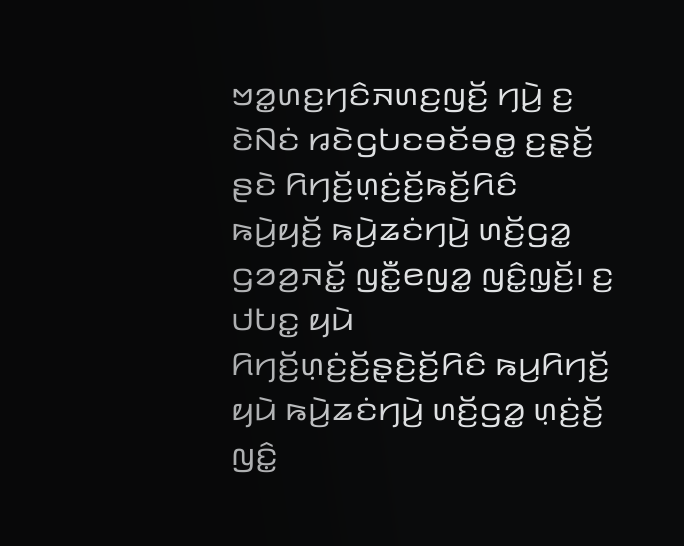ꤠꤤ꤭ꤛꤢ꤬ꤚꤢꤨꤏꤛꤢ꤬ꤜꤢꤩ꤬ ꤚꤣꤧ꤬ ꤢ꤬ ꤢꤧꤡꤢꤦ ꤙꤢꤧꤞꤝꤢꤋꤢꤩꤋꤥ꤭ ꤢ꤬ꤔ꤫ꤢꤩ꤬ ꤔꤢꤧ ꤖꤚꤢꤩ꤬ꤛ꤫ꤢꤦ꤬ꤢꤩ꤬ꤒꤢꤩ꤬ꤖꤢꤨ ꤒꤣꤧ꤬ꤟꤢꤩ꤬ ꤒꤣꤧ꤬ꤘꤢꤦꤚꤣꤧ꤬ ꤛꤢꤩ꤬ꤞꤤ꤭ ꤞꤤꤤ꤬ꤏꤢꤩ꤭ ꤜꤢꤪ꤭ꤕꤜꤤ꤭ ꤜꤢꤨ꤭ꤜ꤫ꤢꤩ꤬꤯ ꤢ꤬ ꤓꤝꤢ꤭ ꤟꤣꤧ ꤖꤚꤢꤩ꤬ꤛ꤫ꤢꤦ꤬ꤢꤩ꤬ꤔ꤫ꤢꤧ꤬ꤢꤩ꤬ꤖꤢꤨ ꤒꤣ꤬ꤖꤚꤢꤩ꤬ ꤟꤣꤧ ꤒꤣꤧ꤬ꤘꤢꤦꤚꤣꤧ꤬ ꤛꤢꤩ꤬ꤞꤤ꤭ ꤛ꤫ꤢꤦ꤬ꤢꤩ꤬ ꤜꤢꤨ꤭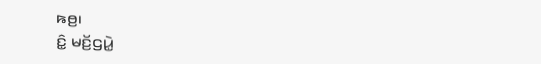ꤒꤥ꤬꤯
ꤢꤨ꤭ ꤗꤢꤩ꤬ꤞꤣꤧ꤭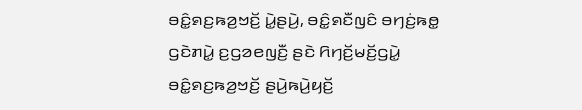ꤋꤢꤨ꤭ꤎꤢ꤬ꤒꤤ꤬ꤠꤢꤩ꤬ ꤣꤧ꤭ꤔꤣꤧ꤬, ꤋꤢꤨ꤭ꤎꤢꤪꤜꤢꤨ ꤋꤚꤢꤦ꤬ꤒꤥ꤭ ꤞꤢꤧꤊꤣꤧ꤭ ꤢ꤬ꤞꤤꤕꤜꤢꤪ꤬ ꤔꤢꤧ ꤖꤚꤢꤩ꤬ꤗꤢꤩ꤬ꤞꤣꤧ꤭ ꤋꤢꤨ꤭ꤎꤢ꤬ꤒꤤ꤬ꤠꤢꤩ꤬ ꤔꤣꤧ꤬ꤒꤣꤧ꤬ꤟꤢꤩ꤬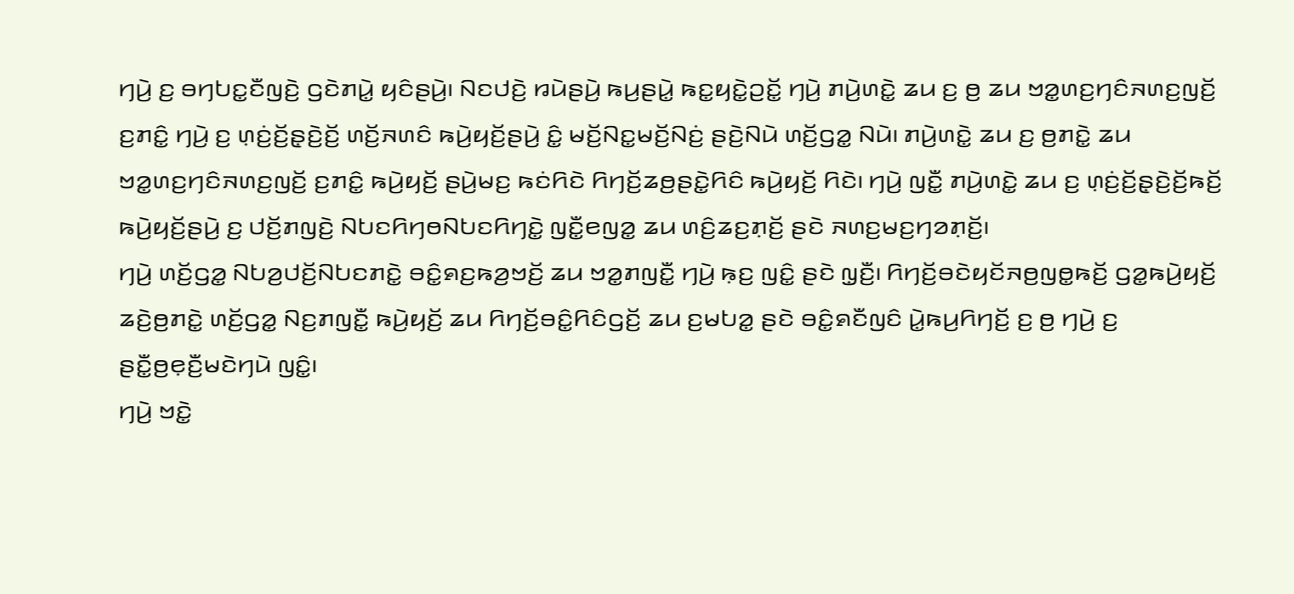ꤚꤣꤧ꤬ ꤢ꤬ ꤋꤚꤝꤢ꤭ꤢꤪꤜꤢꤧ꤬ ꤞꤢꤧꤊꤣꤧ꤭ ꤟꤢꤨꤔꤣꤧ꤬꤯ ꤡꤢꤓꤢꤧ꤬ ꤙꤣꤧꤔꤣꤧ꤬ ꤒꤣ꤬ꤔꤣꤧ꤭ ꤒꤢ꤭ꤟꤢꤧ꤭ꤑꤢꤩ꤭ ꤚꤣꤧ꤬ ꤊꤣꤧ꤬ꤛꤢꤧ꤭ ꤘꤣ ꤢ꤬ ꤥ꤬ ꤘꤣ ꤠꤤ꤭ꤛꤢ꤬ꤚꤢꤨꤏꤛꤢ꤬ꤜꤢꤩ꤬ ꤢ꤬ꤊꤢꤨ꤭ ꤚꤣꤧ꤬ ꤢ꤬ ꤛ꤫ꤢꤦ꤬ꤢꤩ꤬ꤔ꤫ꤢꤧ꤬ꤢꤩ꤬ ꤛꤢꤩ꤬ꤏꤛꤢꤨ ꤒꤣꤧ꤬ꤟꤢꤩ꤬ꤔꤣꤧ꤬ ꤢꤨ꤭ ꤗꤢꤩ꤬ꤡꤢ꤭ꤗꤢꤩ꤬ꤡꤢꤦ꤬ ꤔꤢꤧ꤬ꤡꤣꤧ ꤛꤢꤩ꤬ꤞꤤ꤭ ꤡꤣꤧ꤯ ꤊꤣꤧ꤬ꤛꤢꤧ꤭ ꤘꤣ ꤢ꤬ ꤥ꤬ꤊꤢꤧ꤭ ꤘꤣ ꤠꤤ꤭ꤛꤢ꤬ꤚꤢꤨꤏꤛꤢ꤬ꤜꤢꤩ꤬ ꤢ꤬ꤊꤢꤨ꤭ ꤒꤣꤧ꤬ꤟꤢꤩ꤬ ꤔꤣꤧ꤬ꤗꤢ꤬ ꤒꤢꤦꤖꤢꤧ ꤖꤚꤢꤩ꤬ꤘꤥ꤬ꤔꤢꤧ꤭ꤖꤢꤨ ꤒꤣꤧ꤬ꤟꤢꤩ꤬ ꤖꤢꤧ꤯ ꤚꤣꤧ꤬ ꤜꤢꤪ꤭ ꤊꤣꤧ꤬ꤛꤢꤧ꤭ ꤘꤣ ꤢ꤬ ꤛ꤫ꤢꤦ꤬ꤢꤩ꤬ꤔ꤫ꤢꤧ꤬ꤢꤩ꤬ꤒꤢꤩ꤬ ꤒꤣꤧ꤬ꤟꤢꤩ꤬ꤔꤣꤧ꤬ ꤢ꤬ ꤓꤢꤩ꤬ꤊꤜꤢꤧ꤬ ꤡꤝꤢꤖꤚꤥꤡꤝꤢꤖꤚꤢꤧ꤭ ꤜꤢꤪ꤭ꤕꤜꤤ꤭ ꤘꤣ ꤛꤢꤨ꤬ꤘꤢ꤬ꤊ꤫ꤢꤩ꤬ ꤔꤢꤧ ꤏꤛꤢ꤬ꤗꤢ꤬ꤚꤤꤊ꤫ꤢꤩ꤬꤯
ꤚꤣꤧ꤬ ꤛꤢꤩ꤬ꤞꤤ꤭ ꤡꤝꤤ꤬ꤓꤢꤩ꤬ꤡꤝꤢꤊꤢꤧ꤭ ꤋꤢꤨ꤭ꤎꤢ꤬ꤒꤤ꤬ꤠꤢꤩ꤬ ꤘꤣ ꤠꤤ꤭ꤊꤜꤢꤪ꤭ ꤚꤣꤧ꤬ ꤒ꤫ꤢ꤬ ꤜꤢꤨ꤭ ꤔꤢꤧ ꤜ꤫ꤢꤪ꤬꤯ ꤖꤚꤢꤩ꤬ꤋꤢꤧꤟꤢꤩꤏꤥ꤬ꤜꤥ꤭ꤒꤢꤩ꤬ ꤞꤤ꤭ꤒꤣꤧ꤬ꤟꤢꤩ꤬ ꤘꤢꤧ꤬ꤥ꤬ꤊꤢꤧ꤭ ꤛꤢꤩ꤬ꤞꤤ꤭ ꤡꤢ꤬ꤊꤜꤢꤪ꤭ ꤒꤣꤧ꤬ꤟꤢꤩ꤬ ꤘꤣ ꤖꤚꤢꤩ꤬ꤋꤢꤨ꤭ꤖꤢꤨꤞꤢꤩ꤬ ꤘꤣ ꤢ꤬ꤗꤝꤤ꤭ ꤔꤢꤧ ꤋꤢꤨ꤭ꤎꤢꤪꤜꤢꤨ ꤣꤧ꤭ꤒꤣ꤬ꤖꤚꤢꤩ꤬ ꤢ꤬ ꤥ꤬ ꤚꤣꤧ꤬ ꤢ꤬ ꤔꤢꤪ꤭ꤥ꤬ꤕ꤫ꤢꤪ꤬ꤗꤢꤧꤚꤣꤧ ꤜꤢꤨ꤭꤯
ꤚꤣꤧ꤬ ꤠꤢꤧ꤭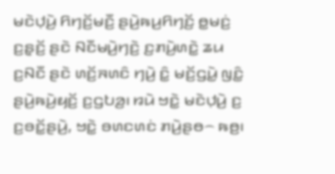ꤗꤢꤧꤓ꤫ꤣꤧ꤬ ꤖꤚꤢꤩ꤬ꤗꤢꤪ꤬ ꤔꤣꤧ꤬ꤒꤣ꤬ꤖꤚꤢꤩ꤬ ꤥ꤭ꤗꤢꤦ꤬ ꤢ꤬ꤔ꤫ꤢꤩ꤬ ꤔꤢꤧ ꤡꤢꤪꤗꤣꤧ꤬ꤚꤢꤧ꤬ ꤢ꤬ꤊꤣꤧ꤬ꤛꤢꤧ꤭ ꤘꤣ ꤢ꤬ꤡꤢꤪ ꤔꤢꤧ ꤛꤢꤩ꤬ꤏꤛꤢꤨ ꤚꤣꤧ꤬ ꤢꤨ꤭ ꤗꤢꤩ꤬ꤞꤣꤧ꤭ ꤜꤢꤨ꤭ ꤔꤣꤧ꤬ꤒꤣꤧ꤬ꤟꤢꤩ꤬ ꤢ꤬ꤞꤝꤤ꤬꤯ ꤙꤣꤧ ꤠꤢꤧ꤭ ꤗꤢꤧꤓ꤫ꤣꤧ꤬ ꤢ꤬ ꤢ꤬ꤋꤢꤩ꤭ꤔꤣꤧ꤬, ꤠꤢꤧ꤭ ꤋꤛꤢꤛꤢꤦ ꤊꤣꤧ꤬ꤔꤥ꤮ ꤒꤥ꤬꤯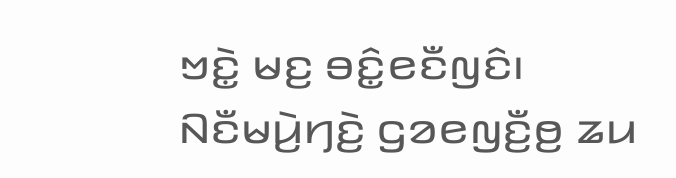ꤠꤢꤧ꤭ ꤗꤢ꤬ ꤋꤢꤨ꤭ꤕꤢꤪꤜꤢꤨ꤯ ꤡꤢꤪꤗꤣꤧ꤬ꤚꤢꤧ꤬ ꤞꤤꤕꤜꤢꤪ꤬ꤥ꤬ ꤘꤣ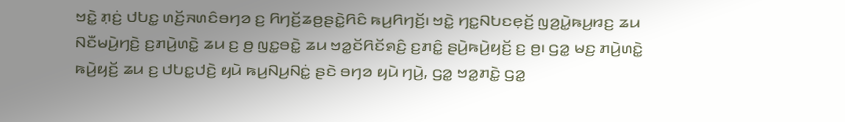ꤠꤢꤧ꤭ ꤊ꤫ꤢꤦ꤬ ꤓꤝꤢ꤭ ꤛꤢꤩ꤬ꤏꤛꤢꤨꤋꤚꤤ ꤢ꤬ ꤖꤚꤢꤩ꤬ꤘꤥ꤬ꤔꤢꤧ꤭ꤖꤢꤨ ꤒꤣ꤬ꤖꤚꤢꤩ꤬꤯ ꤠꤢꤧ꤭ ꤚꤢ꤭ꤡꤝꤢꤕ꤫ꤢꤩ꤬ ꤜꤤ꤬ꤣꤧ꤭ꤒꤣ꤬ꤙꤢ꤬ ꤘꤣ ꤡꤢꤪꤗꤣꤧ꤬ꤚꤢꤧ꤬ ꤢ꤬ꤊꤣꤧ꤬ꤛꤢꤧ꤭ ꤘꤣ ꤢ꤬ ꤥ꤬ ꤜꤢ꤭ꤋꤢꤧ꤭ ꤘꤣ ꤠꤤ꤭ꤢꤩꤖꤢꤩꤎꤢꤨ꤬ ꤢ꤬ꤊꤢꤨ꤭ ꤔꤣꤧ꤬ꤒꤣꤧ꤬ꤟꤢꤩ꤬ ꤢ꤬ ꤥ꤬꤯ ꤞꤤ꤭ ꤗꤢ꤬ ꤊꤣꤧ꤬ꤛꤢꤧ꤭ ꤒꤣꤧ꤬ꤟꤢꤩ꤬ ꤘꤣ ꤢ꤬ ꤓꤝꤢ꤭ꤓꤢꤧ꤬ ꤟꤣꤧ ꤒꤣ꤬ꤡꤣ꤬ꤡꤢꤦ꤭ ꤔꤢꤧ ꤋꤚꤤ ꤟꤣꤧ ꤚꤣꤧ꤬, ꤞꤤ꤭ ꤠꤤ꤭ꤊꤢꤧ꤭ ꤞꤤ꤭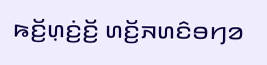ꤒꤢꤩ꤬ꤛ꤫ꤢꤦ꤬ꤢꤩ꤬ ꤛꤢꤩ꤬ꤏꤛꤢꤨꤋꤚꤤ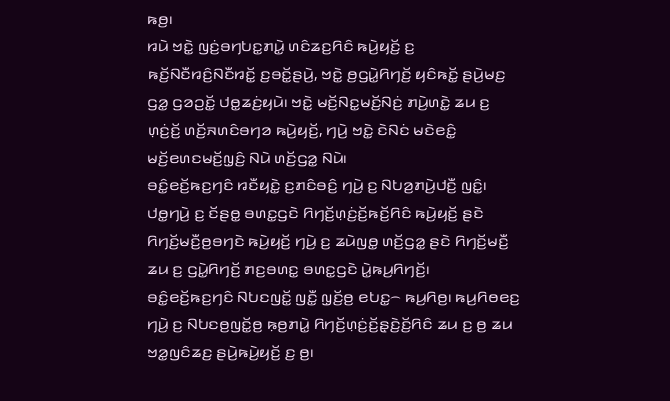ꤒꤥ꤬꤯
ꤙꤣꤧ ꤠꤢꤧ꤭ ꤜꤢꤦ꤬ꤋꤚꤝꤢ꤭ꤊꤣꤧ꤭ ꤛꤢꤨꤘꤢ꤬ꤖꤢꤨ ꤒꤣꤧ꤬ꤟꤢꤩ꤬ ꤢ꤬ ꤒꤢꤩ꤬ꤡꤢꤪꤙꤢꤨ꤬ꤡꤢꤪꤙꤢꤩ꤭ ꤢ꤬ꤋꤢꤩ꤭ꤔꤣꤧ꤬, ꤠꤢꤧ꤭ ꤥ꤬ꤞꤣꤧ꤭ꤖꤚꤢꤩ꤬ ꤟꤢꤨꤒꤢꤩ꤭ ꤔꤣꤧ꤬ꤗꤢ꤬ ꤞꤤ꤭ ꤞꤤꤑꤢꤩ꤭ ꤓꤥ꤭ꤘꤢꤦ꤬ꤟꤣꤧ꤯ ꤠꤢꤧ꤭ ꤗꤢꤩ꤬ꤡꤢ꤭ꤗꤢꤩ꤬ꤡꤢꤦ꤬ ꤊꤣꤧ꤬ꤛꤢꤧ꤭ ꤘꤣ ꤢ꤬ ꤛ꤫ꤢꤦ꤬ꤢꤩ꤬ ꤛꤢꤩ꤬ꤏꤛꤢꤨꤋꤚꤤ ꤒꤣꤧ꤬ꤟꤢꤩ꤬, ꤚꤣꤧ꤬ ꤠꤢꤧ꤭ ꤢꤧꤡꤢꤦ ꤗꤢꤧꤕꤢꤨ꤭ ꤗꤢꤩ꤬ꤕꤛꤢꤗꤢꤩ꤬ꤜ꤫ꤢꤨ꤬ ꤡꤣꤧ ꤛꤢꤩ꤬ꤞꤤ꤭ ꤡꤣꤧ꤯
ꤋꤢꤨ꤭ꤕꤢꤩ꤬ꤒꤢ꤬ꤚꤢꤨ ꤙꤢꤪꤟꤢꤧ꤭ ꤢ꤬ꤊꤢꤨꤋꤢꤨ꤬ ꤚꤣꤧ꤬ ꤢ꤬ ꤡꤝꤤ꤬ꤊꤣꤧ꤬ꤓꤢꤪ꤬ ꤜꤢꤨ꤭꤯ ꤓꤥ꤭ꤚꤣꤧ꤬ ꤢ꤬ ꤢꤩꤔꤥ꤭ ꤋꤛꤢ꤭ꤞꤢꤧ ꤖꤚꤢꤩ꤬ꤛ꤫ꤢꤦ꤬ꤢꤩ꤬ꤒꤢꤩ꤬ꤖꤢꤨ ꤒꤣꤧ꤬ꤟꤢꤩ꤬ ꤔꤢꤧ ꤖꤚꤢꤩ꤬ꤗꤢꤪ꤬ꤥ꤬ꤋꤚꤢꤧ ꤒꤣꤧ꤬ꤟꤢꤩ꤬ ꤚꤣꤧ꤬ ꤢ꤬ ꤘꤣꤧꤜꤥ꤭ ꤛꤢꤩ꤬ꤞꤤ꤭ ꤔꤢꤧ ꤖꤚꤢꤩ꤬ꤗꤢꤪ꤬ ꤘꤣ ꤢ꤬ ꤞꤣꤧ꤭ꤖꤚꤢꤩ꤬ ꤊꤢ꤬ꤋꤛꤢ꤭ ꤋꤛꤢ꤭ꤞꤢꤧ ꤣꤧ꤭ꤒꤣ꤬ꤖꤚꤢꤩ꤬꤯
ꤋꤢꤨ꤭ꤕꤢꤩ꤬ꤒꤢ꤬ꤚꤢꤨ ꤡꤝꤢꤜꤢꤩ꤭ ꤜꤢꤪ꤭ ꤜ꤫ꤢꤩ꤬ꤥ꤬ ꤕꤝꤢ꤭꤮ ꤒꤣ꤬ꤖꤥ꤬꤯ ꤒꤣ꤬ꤖꤥꤕꤢ꤬ ꤚꤣꤧ꤬ ꤢ꤬ ꤡꤝꤢꤥ꤬ꤜꤢꤩ꤭ꤥ꤬ ꤒ꤫ꤥ꤬ꤊꤣꤧ꤭ ꤖꤚꤢꤩ꤬ꤛ꤫ꤢꤦ꤬ꤢꤩ꤬ꤔ꤫ꤢꤧ꤬ꤢꤩ꤬ꤖꤢꤨ ꤘꤣ ꤢ꤬ ꤥ꤬ ꤘꤣ ꤠꤤ꤭ꤜꤢꤨꤘꤢ꤬ ꤔꤣꤧ꤬ꤒꤣꤧ꤬ꤟꤢꤩ꤬ ꤢ꤬ ꤥ꤬꤯